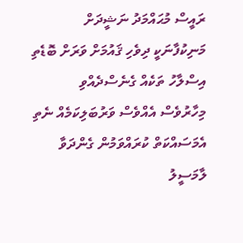ރައީސް މުޙައްމަދު ނަޝީދަށް
މަނިކުފާނަކީ ދިވެހި ޤައުމަށް ވަރަށް ބޮޑެތި އިސްލާހު ތަކެއް ގެނެސްދެއްވި މިހާރުވެސް އެއްވެސް ވަރުބަލިކަމެއް ނެތި އެމަސައްކަތް ކުރައްވަމުން ގެންދަވާ ލާމަސީލު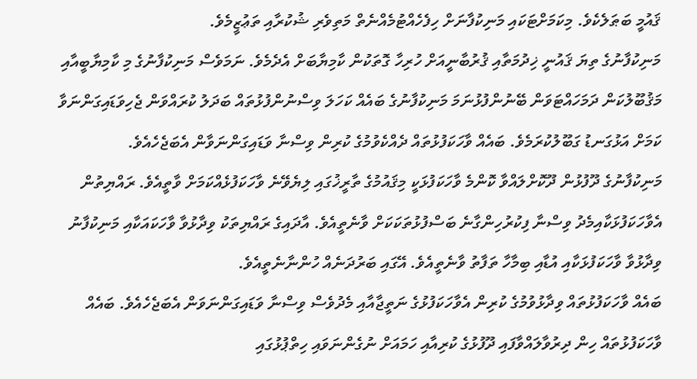ޤައުމީ ބަޠަލެކެވެ. މިކަމަށްޓަކައި މަނިކުފާނަށް ހިފެހެއްޓުމެއްނެތް މަތިވެރި ޝުކުރާއި ތަޢުޒީމެވެ.
މަނިކުފާނުގެ ތިޔަ ޤައުނީ ޚިދުމަތާއި ޤުރުބާނީއަށް ހުރިހާ ގޮތަކުން ކާމިޔާބަށް އެދެމެވެ. ނަމަވެސް މަނިކުފާނުގެ މި ކާމިޔާބީއާއި މަޤުބޫލުކަން ދަމަހައްޓަވަން ބޭނުންފުޅުނަމަ މަނިކުފާނުގެ ބައެއް ކަހަލަ ވިސްނުންފުޅުތައް ބަދަލު ކުރައްވަން ޖެހިވަޑައިގަންނަވާ ކަމަށް އަޅުގަނޑު ގަބޫލުކުރަމެވެ. ބައެއް ވާހަކަފުޅުތައް ދެއްކެވުމުގެ ކުރިން ވިސްނާ ވަޑައިގަންނަވާން އެބަޖެހެއެވެ.
މަނިކުފާނުގެ ދޫފުޅުން ދޫކޮށްލައްވާ ކޮންމެ ވާހަކަފުޅަކީ މިޤައުމުގެ ތާރީޚުގައި ލިޔެވޭނެ ވާހަކަފުޅެއްކަމަށް ވާތީއެވެ. ރައްޔިތުން އެވާހަކަފުޅަކާއިމެދު ވިސްނާ ފިކުރުހިންގާނެ ބަސްފުޅުތަކަކަށް ވާނެތީއެވެ. އާދައިގެ ރައްޔިތަކު ވިދާޅުވާ ވާހަކައަކާއި މަނިކުފާނު ވިދާޅުވާ ވާހަކަފުޅަކާއި އުޑާއި ބިމާހާ ތަފާތު ވާނެތީއެވެ. އޭގައި ބަރުދަނެއް ހުންނާނެތީއެވެ.
ބައެއް ވާހަކަފުޅުތައް ވިދާޅުވުމުގެ ކުރިން އެވާހަކަފުޅުގެ ނަތީޖާއާއި މެދުވެސް ވިސްނާ ވަޑައިގަންނަވަން އެބަޖެހެއެވެ. ބައެއް ވާހަކަފުޅުތައް ހިން ދިރުވާލައްވާފައި ދޫފުޅުގެ ކުރިއާއި ހަމައަށް ނުގެންނަވައި ހިތްޕުޅުގައި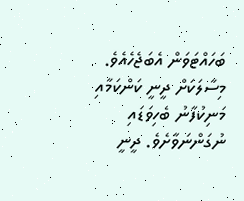ބަހައްޓަވަން އެބަޖެހެއެވެ.
މިސާލަކަށް ދީނީ ކަންކަމާއި މަނިކުފާނު ބެހިވަޑައި ނުގަންނަވާށެވެ. ދީނީ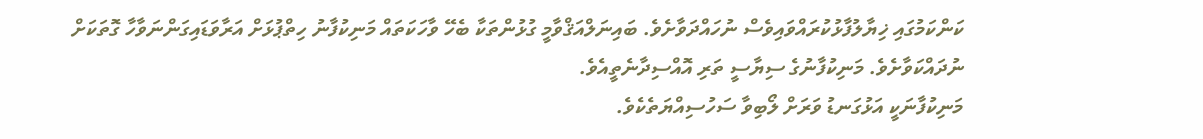ކަންކަމުގައި ޚިޔާލުފާޅުކުރައްވައިވެސް ނުހައްދަވާށެވެ. ބައިނަލްއަޤްވާމީ ގުޅުންތަކާ ބެހޭ ވާހަކަތައް މަނިކުފާނު ހިތްޕުޅަށް އަރާވަޑައިގަންނަވާހާ ގޮތަކަށް ނުދައްކަވާށެވެ. މަނިކުފާނުގެ ސިޔާސީ ތަރި އޮއްސިދާނެތީއެވެ.
މަނިކުފާނަކީ އަޅުގަނޑު ވަރަށް ލޯބިވާ ސަހުސިއްޔަތެކެވެ.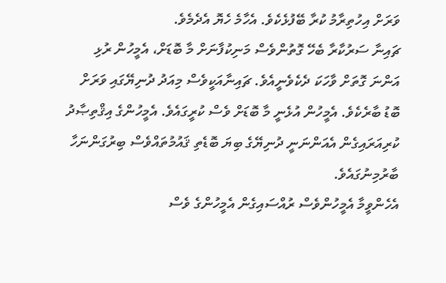ވަރަށް އިހުތިރާމު ކުރާ ބޭފުޅެކެވެ. އެހާމެ ހެޔޮ އެދެމެވެ.
ޗައިނާ ސަރުކާރާ ބެހޭ ގޮތުންވެސް މަނިކުފާނަށް މާ ބޮޑަށް، އެމީހުން ރުޅި އަންނަ ގޮތަށް ވާހަކަ ދެކެވެނީއެވެ. ޗައިނާއަކީވެސް މިއަދު ދުނިޔޭގައި ވަރަށް ބޮޑު ބާރެކެވެ. އެމީހުން އުޅެނީ މާ ބޮޑަށް ވެސް ކުރީގައެވެ. އެމީހުންގެ އިޤްތިޞާދު ކުރިއަރައިގެން އެއަންނަނީ ދުނިޔޭގެ ބިޔަ ބޮޑެތި ޤައުމުތައްވެސް ބިރުގަންނަހާ ބާރުމިނުގައެވެ.
އެހެންވީމާ އެމީހުންވެސް ރުއްސައިގެން އެމީހުންގެ ވެސް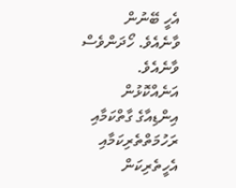އެހީ ބޭނުން ވާނެއެވެ. ހޯދަންވެސް ވާނެއެވެ. އަނެއްކޮޅުން އިންޑިއާގެ ގާތްކަމާއި ރަހުމަތްތެރިކަމާއި އެހީތެރިކަން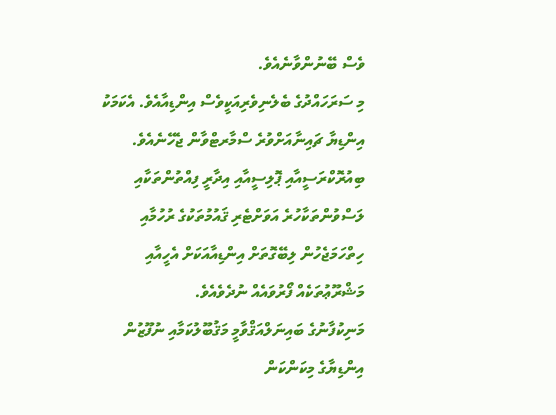ވެސް ބޭނުންވާނެއެވެ.
މި ސަރަހައްދުގެ ބެލެނިވެރިއަކީވެސް އިންޑިއާއެވެ. އެކަމަކު އިންޑިޔާ ޗައިނާއަށްވުރެ ސްމާރޓްވާން ޖެހޭނެއެވެ. ބިއުރޮކްރަސީއާއި ޕޮލިސީއާއި އިދާރީ ފިއްތުންތަކާއި ލަސްވުންތަކާހުރެ އަވަށްޓެރި ޤައުމުތަކުގެ ރުހުމާއި ހިތްހަމަޖެހުން ލިބޭގޮތަށް އިންޑިއާއަކަށް އެހީއާއި މަޝްރޫޢުތަކެއް ފޯރުވައެއް ނުދެވެއެވެ.
މަނިކުފާނުގެ ބައިނަލްއަޤްވާމީ މަޤުބޫލުކަމާއި ނުފޫޒުން އިންޑިޔާގެ މިކަންކަން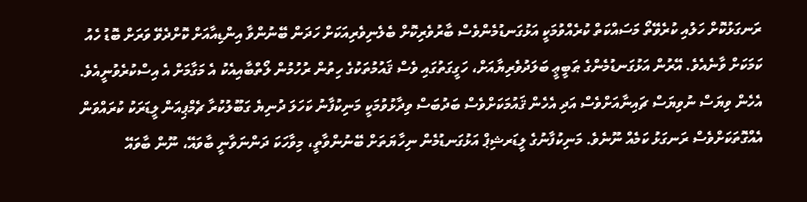ރަނގަޅުކޮށް ހަލުއި ކުރެވޭތޯ މަސައްކަތް ކުރެއްވުމަކީ އަޅުގަނޑުމެންވެސް ބާރުވެރިކޮށް ބެލެނިވެރިއަކަށް ހަދަން ބޭނުންވާ އިންޑިއާއަށް ކޮށްދެވޭ ވަރަށް ބޮޑު ހެއު ކަމަކަށް ވާނެއެވެ. އޭރުން އަޅުގަނޑުމެންގެ ޠަބީޢީ ބަލަދުވެރިޔާއަށް، ހަގީގަތުގައި ވެސް ޤައުމުތަކުގެ ހިތުން ރުހުމުން ލޯތްބާއިއެކު އެ މަގާމަށް އެ އިސްކުރެވުނީއެވެ.
އެހެން ވިޔަސް ނުވިޔަސް ޗައިނާއަށްވެސް އަދި އެހެން ޤައުމަކަށްވެސް ބަދުބަސް ވިދާޅުވުމަކީ މަނިކުފާނު ކަހަލަ ދުނިޔެ ގަބޫލުކުރާ ޗެމްޕިއަން ލީޑަރަކު ކުރައްވަން އެއްގޮތަކަށްވެސް ރަނގަޅު ކަމެއް ނޫނެވެ. މަނިކުފާނުގެ ލީޑަރޝިޕް އަޅުގަނޑުމެން ނިހާޔަތަށް ބޭނުންވާތީ، މިވާހަކަ ދަންނަވާނީ ބާވައޭ، ނޫން ބާވައޭ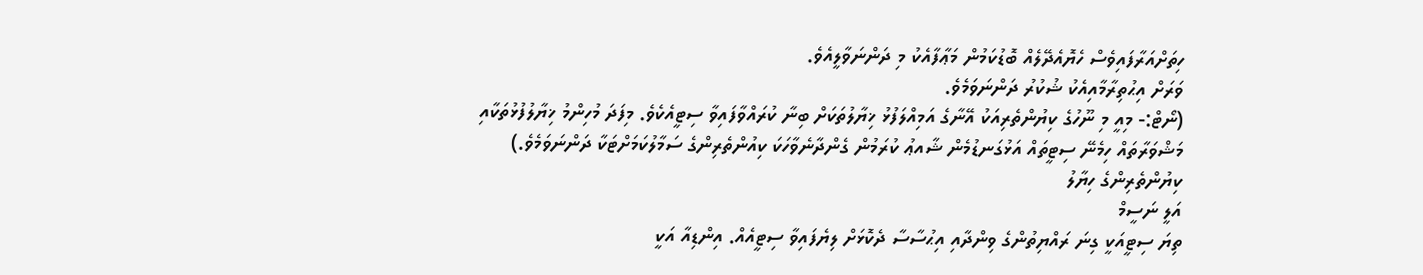ހިތަށްއަރާފައިވެސް ހެޔޮއެދޭލެއް ބޮޑުކަމުން މަޢާފާއެކު މި ދަންނަވާލީއެވެ.
ވަރަށް އިޙުތިރާމާއިއެކު ޝުކުރު ދަންނަވަމެވެ.
(ނޯޓް:- މިއީ މި ނޫހުގެ ކިޔުންތެރިއަކު އޭނާގެ އަމިއްލަފުޅު ޚިޔާލުތަކަށް ބިނާ ކުރައްވާފައިވާ ސިޓީއެކެވެ. މިފަދަ މުހިންމު ޚިޔާލުފުޅުތަކާއި މަޝްވަރާތައް ހިމެނޭ ސިޓީތައް އަޅުގަނޑުމެން ޝާއޢު ކުރަމުން ގެންދާނެވާހަކަ ކިއުންތެރިންގެ ސަމާލުކަމަށްޓަކާ ދަންނަވަމެވެ.)
ކިޔުންތެރިންގެ ހިޔާލު
އަލީ ނަސީމް
ތިޔަ ސިޓީއަކީ ގިނަ ރައްޔިތުންގެ ވިންދާއި އިޙުސާސާ ދެކޮޅަށް ލިޔެފައިވާ ސިޓީއެއް. އިންޑިއާ އަކީ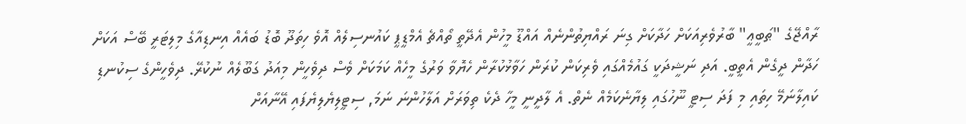ރާއްޖޭގެ "ޠަބީޢީ" ބާރުވެރިއަކަށް ހަދާކަށް ގިނަ ރައްޔިތުންނެއް އައްޑޫ މީހުން އެދޭތީ ތޯއްޗެ އެމްޑީޕީ ކައުނސިލެއް އޮވެ ހިތަދޫ ބޮޑު ބައެއް އިނޑިއާގެ މިލިޓަރީ ބޭސް އަކަށް ހަދާން ދީގެން އެތީބީ. އަދި ނަޝީދަކީ ގައުމެއްގައި ވެރިކަން ކުރަން ހަވާޅުކުރާން ހެޔޮވާ ވަރުގެ މީހެއް ކަމަކަށް ވެސް ދިވެހީން މިއަދު ގަބޫލެއް ނުކުރޭ. ދިވެހީންގެ ސިކުނޑި ކައިލާނަމޭ ހިތައި މި ފަދަ ސިޓީ ނޫހުގައި ލިޔާނެކަމެއް ނެތް. އެ ލާދީނީ މީހާ ދެކެ ތިވަރަށް އަލާހުންނަ ނަމަ, ސިޓީލިޔެލިޔެފައި އޭނާއަށް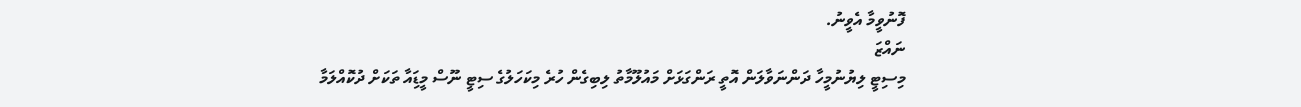ފޮނުވީމާ އެވީނު.
ނައްޒަ
މިސިޓީ ލިޔުނުމީހާ ދަންނަވާލަން އޮތީ ރަންގަޅަށް މައުލޫމާތު ލިބިގެން ހުރެ މިކަހަލުގެ ސިޓީ ނޫސް މީޑިައާ ތަކަށް ދުކޮއްލަމާ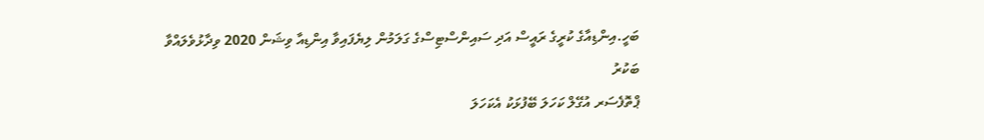ބަހީ.އިންޑިއާގެ ކުރީގެ ރައީސް އަދި ސައިންސްޓިސްގެ ގަލަމުން ލިޔެފައިވާ އިންޑިއާ ވިޝަން 2020 ވިދާޅުވެލައްވާ
ބަކުރު
ޕްތޮފެސަރ އުގޭލް ކަހަލަ ބޭފުޅަކު އެކަހަލަ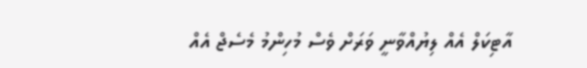އާޓިކަލް އެއް ލިޔުއްވާނީ ވަރަށް ވެސް މުހިންމު މެސެޖް އެއް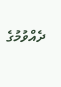ދެއްވުމުގެ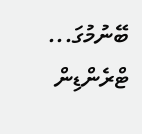ބޭނުމުގަ...
ޓްރެންޑިން